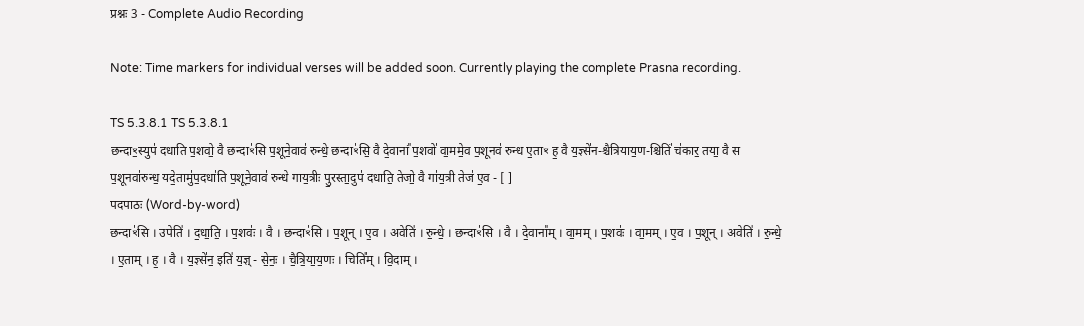प्रश्नः 3 - Complete Audio Recording

Note: Time markers for individual verses will be added soon. Currently playing the complete Prasna recording.

TS 5.3.8.1 TS 5.3.8.1
छन्दाꣳ॒स्युप॑ दधाति प॒शवो॒ वै छन्दाꣳ॑सि प॒शूने॒वाव॑ रुन्धे॒ छन्दाꣳ॑सि॒ वै दे॒वानां᳚ प॒शवो॑ वा॒ममे॒व प॒शूनव॑ रुन्ध ए॒ताꣳ ह॒ वै य॒ज्ञ्से॑न-श्चैत्रियाय॒ण-श्चितिं॑ च॑कार॒ तया॒ वै स प॒शूनवा॑रुन्ध॒ यदे॒तामु॑प॒दधा॑ति प॒शूने॒वाव॑ रुन्धे गाय॒त्रीः पु॒रस्ता॒दुप॑ दधाति॒ तेजो॒ वै गा॑य॒त्री तेज॑ ए॒व - [ ]
पदपाठः (Word-by-word)
छन्दाꣳ॑सि । उपेति॑ । द॒धा॒ति॒ । प॒शवः॑ । वै । छन्दाꣳ॑सि । प॒शून् । ए॒व । अवेति॑ । रु॒न्धे॒ । छन्दाꣳ॑सि । वै । दे॒वाना᳚म् । वा॒मम् । प॒शवः॑ । वा॒मम् । ए॒व । प॒शून् । अवेति॑ । रु॒न्धे॒ । ए॒ताम् । ह॒ । वै । य॒ज्ञ्से॑न॒ इति॑ य॒ज्ञ् - से॒नः॒ । चै॒त्रि॒या॒य॒णः । चिति᳚म् । वि॒दाम् ।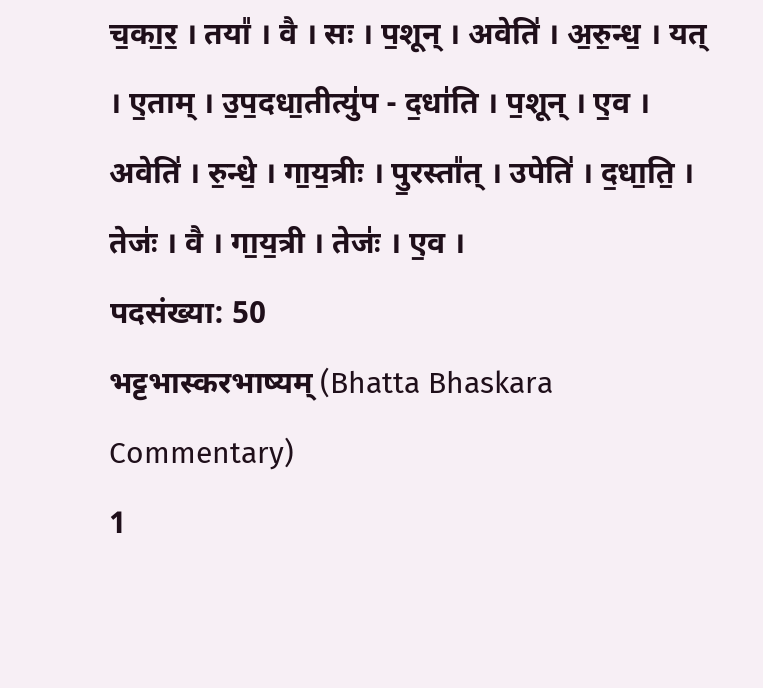च॒का॒र॒ । तया᳚ । वै । सः । प॒शून् । अवेति॑ । अ॒रु॒न्ध॒ । यत् । ए॒ताम् । उ॒प॒दधा॒तीत्यु॑प - द॒धा॑ति । प॒शून् । ए॒व । अवेति॑ । रु॒न्धे॒ । गा॒य॒त्रीः । पु॒रस्ता᳚त् । उपेति॑ । द॒धा॒ति॒ । तेजः॑ । वै । गा॒य॒त्री । तेजः॑ । ए॒व ।
पदसंख्या: 50
भट्टभास्करभाष्यम् (Bhatta Bhaskara Commentary)
1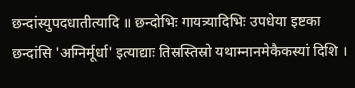छन्दांस्युपदधातीत्यादि ॥ छन्दोभिः गायत्र्यादिभिः उपधेया इष्टका छन्दांसि 'अग्निर्मूर्धा' इत्याद्याः तिस्रस्तिस्रो यथाम्नानमेकैकस्यां दिशि ।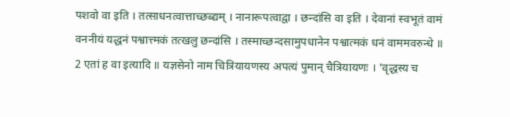पशवो वा इति । तत्साधनत्वात्ताच्छब्द्यम् । नानारूपत्वाद्वा । छन्दांसि वा इति । देवानां स्वभूतं वामं वननीयं यद्धनं पश्वात्त्मकं तत्खलु छन्दांसि । तस्माच्छन्दसामुपधानेन पश्वात्मकं धनं वाममवरुन्धे ॥
2 एतां ह वा इत्यादि ॥ यज्ञसेनो नाम चित्रियायणस्य अपत्यं पुमान् चैत्रियायणः । 'वृद्धस्य च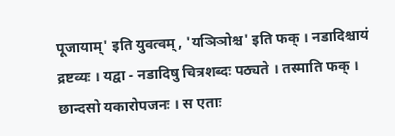पूजायाम्' इति युवत्वम्, 'यञिञोश्च' इति फक् । नडादिश्चायं द्रष्टव्यः । यद्वा - नडादिषु चित्रशब्दः पठ्यते । तस्माति फक् । छान्दसो यकारोपजनः । स एताः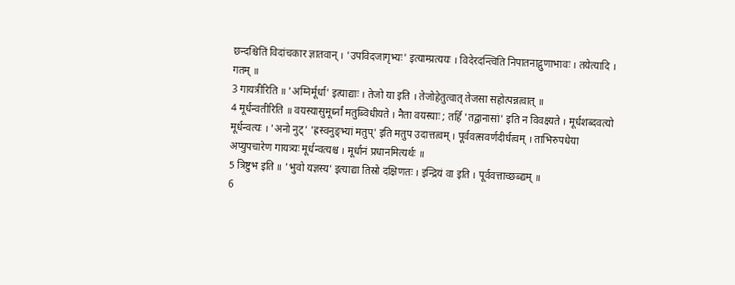छन्दश्चितिं विदांचकार ज्ञातवान् । 'उपविदजागृभ्यः' इत्याम्प्रत्ययः । विदेरदन्त्विति निपातनाद्गुणाभावः । तयेत्यादि । गतम् ॥
3 गायत्रीरिति ॥ 'अग्निर्मूर्धा' इत्याद्याः । तेजो या इति । तेजोहेतुत्वात् तेजसा सहोत्पन्नत्वात् ॥
4 मूर्धन्वतीरिति ॥ वयस्यासुमूर्ध्नां मतुब्विधीयते । नैता वयस्याः ; तर्हि 'तद्वानासां' इति न विवक्ष्यते । मूर्धशब्दवत्यो मूर्धन्वत्यः । 'अनो नुट्' 'ह्रस्वनुङ्भ्यां मतुप्' इति मतुप उदात्तत्वम् । पूर्ववत्सवर्णदीर्घत्वम् । ताभिरुपधेया अप्युपचारेण गायत्र्यः मूर्धन्वत्यश्च । मूर्धानं प्रधानमित्यर्थः ॥
5 त्रिष्टुभ इति ॥ 'भुवो यज्ञस्य' इत्याद्या तिस्रो दक्षिणतः । इन्द्रियं वा इति । पूर्ववत्ताच्छब्द्यम् ॥
6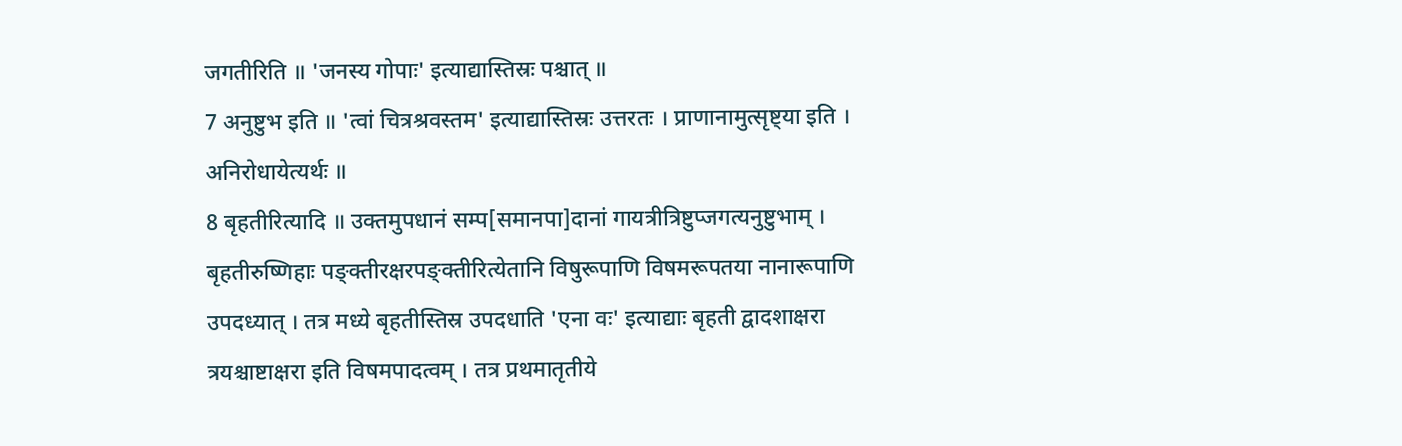जगतीरिति ॥ 'जनस्य गोपाः' इत्याद्यास्तिस्रः पश्चात् ॥
7 अनुष्टुभ इति ॥ 'त्वां चित्रश्रवस्तम' इत्याद्यास्तिस्रः उत्तरतः । प्राणानामुत्सृष्ट्या इति । अनिरोधायेत्यर्थः ॥
8 बृहतीरित्यादि ॥ उक्तमुपधानं सम्प[समानपा]दानां गायत्रीत्रिष्टुप्जगत्यनुष्टुभाम् । बृहतीरुष्णिहाः पङ्क्तीरक्षरपङ्क्तीरित्येतानि विषुरूपाणि विषमरूपतया नानारूपाणि उपदध्यात् । तत्र मध्ये बृहतीस्तिस्र उपदधाति 'एना वः' इत्याद्याः बृहती द्वादशाक्षरा त्रयश्चाष्टाक्षरा इति विषमपादत्वम् । तत्र प्रथमातृतीये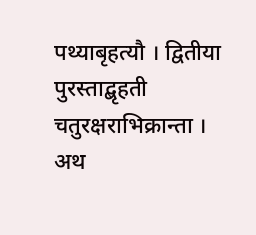पथ्याबृहत्यौ । द्वितीया पुरस्ताद्बृहती चतुरक्षराभिक्रान्ता । अथ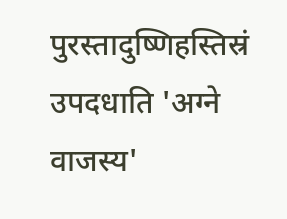पुरस्तादुष्णिहस्तिस्रं उपदधाति 'अग्ने वाजस्य'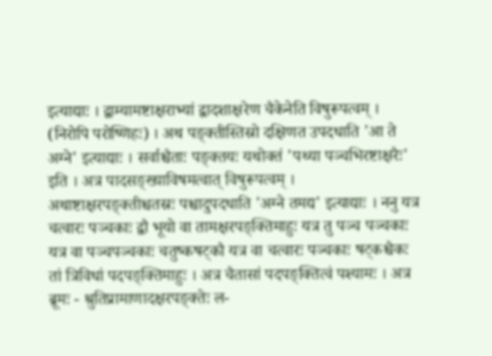इत्याद्याः । द्वाम्यामष्टाक्षराभ्यां द्वादशाक्षरेण चैकेनेति विषुरूपत्वम् । (निरोपि परोष्णिहः) । अथ पङ्क्तीस्तिस्रो दक्षिणत उपदधाति 'आ ते अग्ने' इत्याद्याः । सर्वाश्चैताः पङ्क्तयः यथोक्तं 'पथ्या पञ्चभिरष्टाक्षरैः' इति । अत्र पादसङ्ख्याविषमत्वात् विषुरूपत्वम् । अथाष्टाक्षरपङ्क्तीश्चतस्रः पश्चादुपदधाति 'अग्ने तमद्य' इत्याद्याः । ननु यत्र चत्वारः पञ्चकाः द्वौ भूयो वा तामक्षरपङ्क्तिमाहुः यत्र तु पञ्च पञ्चकाः यत्र वा पञ्चपञ्चकाः चतुष्कषट्कौ यत्र वा चत्वारः पञ्चकाः षट्कश्चैकः तां त्रिविधां पदपङ्क्तिमाहुः । अत्र चैतासां पदपङ्क्तित्वं पश्यामः । अत्र ब्रूमः - श्रुतिप्रामाणादक्षरपङ्क्तेः ल-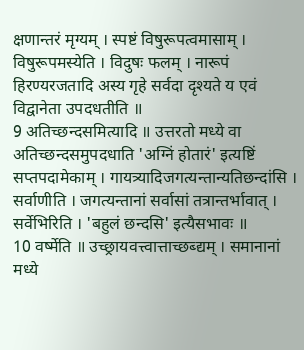क्षणान्तरं मृग्यम् । स्पष्टं विषुरूपत्वमासाम् । विषुरूपमस्येति । विदुषः फलम् । नारूपं हिरण्यरजतादि अस्य गृहे सर्वदा दृश्यते य एवं विद्वानेता उपदधतीति ॥
9 अतिच्छन्दसमित्यादि ॥ उत्तरतो मध्ये वा अतिच्छन्दसमुपदधाति 'अग्निं होतारं' इत्यष्टिं सप्तपदामेकाम् । गायत्र्यादिजगत्यन्तान्यतिछन्दांसि । सर्वाणीति । जगत्यन्तानां सर्वासां तत्रान्तर्भावात् । सर्वेभिरिति । 'बहुलं छन्दसि' इत्यैसभावः ॥
10 वर्ष्मेति ॥ उच्छ्रायवत्त्वात्ताच्छब्द्यम् । समानानां मध्ये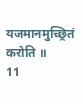यजमानमुच्छ्रितं करोति ॥
11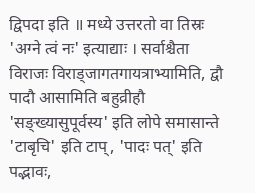द्विपदा इति ॥ मध्ये उत्तरतो वा तिस्रः 'अग्ने त्वं नः' इत्याद्याः । सर्वाश्चैता विराजः विराड्जागतगायत्राभ्यामिति, द्वौ पादौ आसामिति बहुव्रीहौ 'सङ्ख्यासुपूर्वस्य' इति लोपे समासान्ते 'टाबृचि' इति टाप्, 'पादः पत्' इति पद्भावः,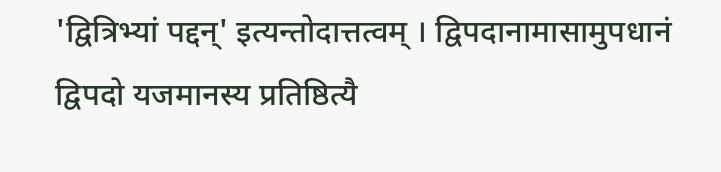'द्वित्रिभ्यां पद्दन्' इत्यन्तोदात्तत्वम् । द्विपदानामासामुपधानं द्विपदो यजमानस्य प्रतिष्ठित्यै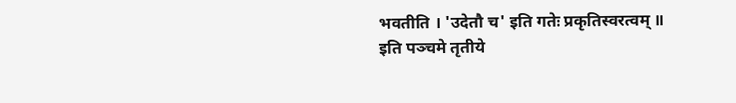भवतीति । 'उदेतौ च' इति गतेः प्रकृतिस्वरत्वम् ॥
इति पञ्चमे तृतीये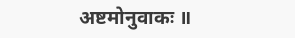अष्टमोनुवाकः ॥